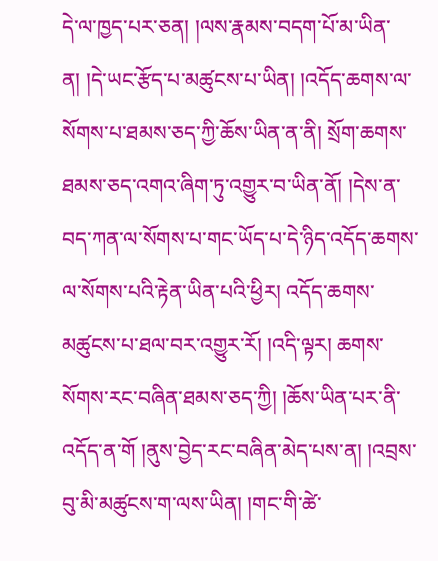དེ་ལ་ཁྱད་པར་ཅན། །ལས་རྣམས་བདག་པོ་མ་ཡིན་ན། །དེ་ཡང་རྩོད་པ་མཚུངས་པ་ཡིན། །འདོད་ཆགས་ལ་སོགས་པ་ཐམས་ཅད་ཀྱི་ཆོས་ཡིན་ན་ནི། སྲོག་ཆགས་ཐམས་ཅད་འགའ་ཞིག་ཏུ་འགྱུར་བ་ཡིན་ནོ། །དེས་ན་བད་ཀན་ལ་སོགས་པ་གང་ཡོད་པ་དེ་ཉིད་འདོད་ཆགས་ལ་སོགས་པའི་རྟེན་ཡིན་པའི་ཕྱིར། འདོད་ཆགས་མཚུངས་པ་ཐལ་བར་འགྱུར་རོ། །འདི་ལྟར། ཆགས་སོགས་རང་བཞིན་ཐམས་ཅད་ཀྱི། །ཆོས་ཡིན་པར་ནི་འདོད་ན་གོ །ནུས་བྱེད་རང་བཞིན་མེད་པས་ན། །འབྲས་བུ་མི་མཚུངས་ག་ལས་ཡིན། །གང་གི་ཚེ་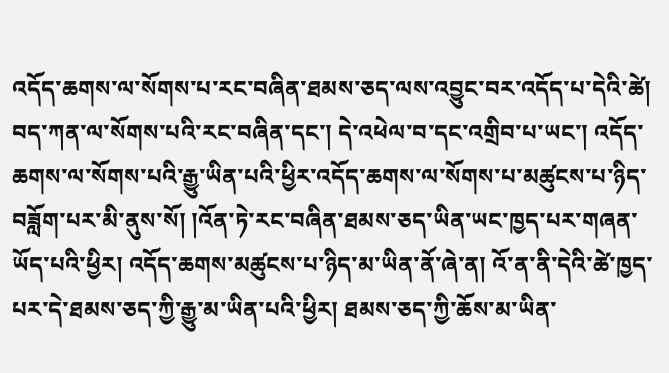འདོད་ཆགས་ལ་སོགས་པ་རང་བཞིན་ཐམས་ཅད་ལས་འབྱུང་བར་འདོད་པ་དེའི་ཚེ། བད་ཀན་ལ་སོགས་པའི་རང་བཞིན་དང་། དེ་འཕེལ་བ་དང་འགྲིབ་པ་ཡང་། འདོད་ཆགས་ལ་སོགས་པའི་རྒྱུ་ཡིན་པའི་ཕྱིར་འདོད་ཆགས་ལ་སོགས་པ་མཚུངས་པ་ཉིད་བཟློག་པར་མི་ནུས་སོ། །འོན་ཏེ་རང་བཞིན་ཐམས་ཅད་ཡིན་ཡང་ཁྱད་པར་གཞན་ཡོད་པའི་ཕྱིར། འདོད་ཆགས་མཚུངས་པ་ཉིད་མ་ཡིན་ནོ་ཞེ་ན། འོ་ན་ནི་དེའི་ཚེ་ཁྱད་པར་དེ་ཐམས་ཅད་ཀྱི་རྒྱུ་མ་ཡིན་པའི་ཕྱིར། ཐམས་ཅད་ཀྱི་ཆོས་མ་ཡིན་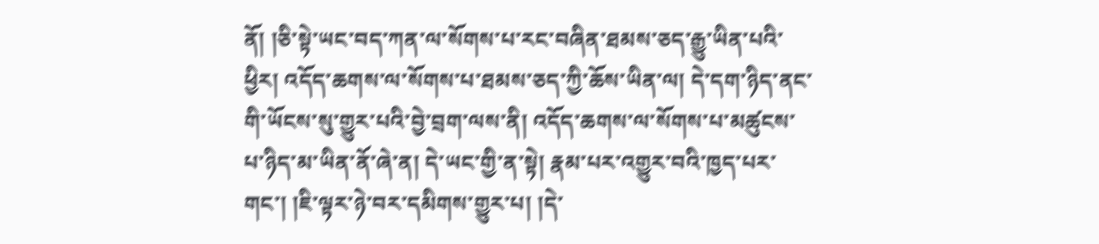ནོ། །ཅི་སྟེ་ཡང་བད་ཀན་ལ་སོགས་པ་རང་བཞིན་ཐམས་ཅད་རྒྱུ་ཡིན་པའི་ཕྱིར། འདོད་ཆགས་ལ་སོགས་པ་ཐམས་ཅད་ཀྱི་ཆོས་ཡིན་ལ། དེ་དག་ཉིད་ནང་གི་ཡོངས་སུ་གྱུར་པའི་བྱེ་བྲག་ལས་ནི། འདོད་ཆགས་ལ་སོགས་པ་མཚུངས་པ་ཉིད་མ་ཡིན་ནོ་ཞེ་ན། དེ་ཡང་གྱི་ན་སྟེ། རྣམ་པར་འགྱུར་བའི་ཁྱད་པར་གང་། །ཇི་ལྟར་ཉེ་བར་དམིགས་གྱུར་པ། །དེ་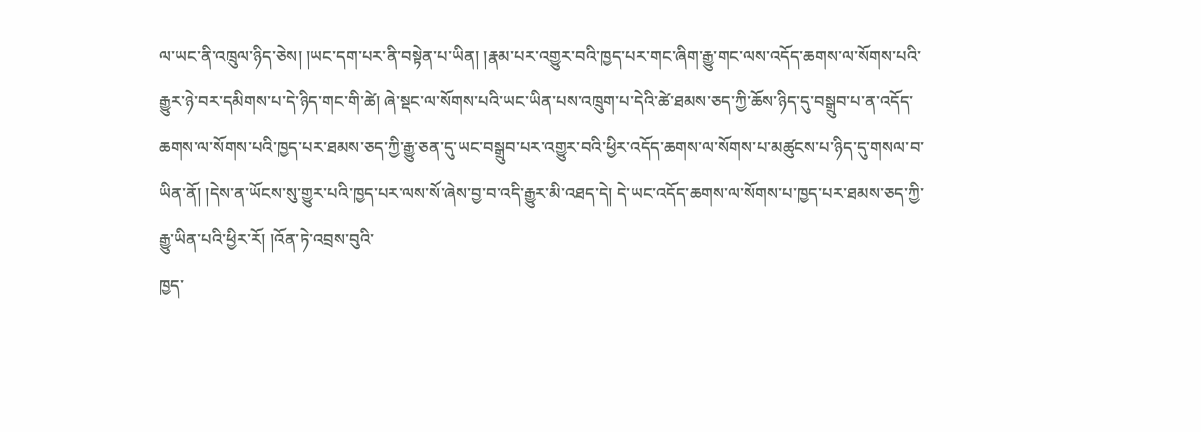ལ་ཡང་ནི་འཁྲུལ་ཉིད་ཅེས། །ཡང་དག་པར་ནི་བསྟེན་པ་ཡིན། །རྣམ་པར་འགྱུར་བའི་ཁྱད་པར་གང་ཞིག་རྒྱུ་གང་ལས་འདོད་ཆགས་ལ་སོགས་པའི་རྒྱུར་ཉེ་བར་དམིགས་པ་དེ་ཉིད་གང་གི་ཚེ། ཞེ་སྡང་ལ་སོགས་པའི་ཡང་ཡིན་པས་འཁྲུག་པ་དེའི་ཚེ་ཐམས་ཅད་ཀྱི་ཆོས་ཉིད་དུ་བསྒྲུབ་པ་ན་འདོད་ཆགས་ལ་སོགས་པའི་ཁྱད་པར་ཐམས་ཅད་ཀྱི་རྒྱུ་ཅན་དུ་ཡང་བསྒྲུབ་པར་འགྱུར་བའི་ཕྱིར་འདོད་ཆགས་ལ་སོགས་པ་མཚུངས་པ་ཉིད་དུ་གསལ་བ་ཡིན་ནོ། །དེས་ན་ཡོངས་སུ་གྱུར་པའི་ཁྱད་པར་ལས་སོ་ཞེས་བྱ་བ་འདི་རྒྱུར་མི་འཐད་དེ། དེ་ཡང་འདོད་ཆགས་ལ་སོགས་པ་ཁྱད་པར་ཐམས་ཅད་ཀྱི་རྒྱུ་ཡིན་པའི་ཕྱིར་རོ། །འོན་ཏེ་འབྲས་བུའི་
ཁྱད་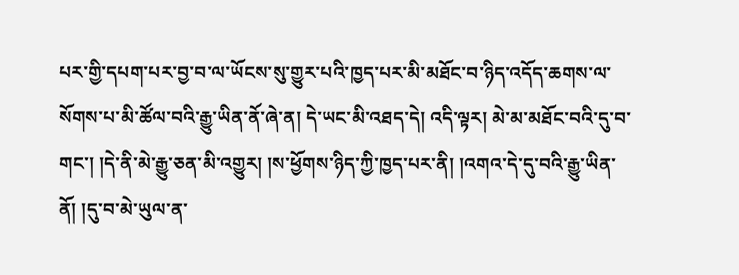པར་གྱི་དཔག་པར་བྱ་བ་ལ་ཡོངས་སུ་གྱུར་པའི་ཁྱད་པར་མི་མཐོང་བ་ཉིད་འདོད་ཆགས་ལ་སོགས་པ་མི་ཚོལ་བའི་རྒྱུ་ཡིན་ནོ་ཞེ་ན། དེ་ཡང་མི་འཐད་དེ། འདི་ལྟར། མེ་མ་མཐོང་བའི་དུ་བ་གང་། །དེ་ནི་མེ་རྒྱུ་ཅན་མི་འགྱུར། །ས་ཕྱོགས་ཉིད་ཀྱི་ཁྱད་པར་ནི། །འགའ་དེ་དུ་བའི་རྒྱུ་ཡིན་ནོ། །དུ་བ་མེ་ཡུལ་ན་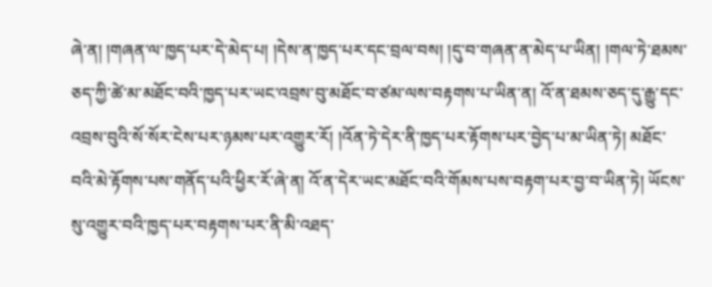ཞེ་ན། །གཞན་ལ་ཁྱད་པར་དེ་མེད་པ། །དེས་ན་ཁྱད་པར་དང་བྲལ་བས། །དུ་བ་གཞན་ན་མེད་པ་ཡིན། །གལ་ཏེ་ཐམས་ཅད་ཀྱི་ཚེ་མ་མཐོང་བའི་ཁྱད་པར་ཡང་འབྲས་བུ་མཐོང་བ་ཙམ་ལས་བརྟགས་པ་ཡིན་ན། འོ་ན་ཐམས་ཅད་དུ་རྒྱུ་དང་འབྲས་བུའི་སོ་སོར་ངེས་པར་ཉམས་པར་འགྱུར་རོ། །འོན་ཏེ་དེར་ནི་ཁྱད་པར་རྟོགས་པར་བྱེད་པ་མ་ཡིན་ཏེ། མཐོང་བའི་མེ་རྟོགས་པས་གནོད་པའི་ཕྱིར་རོ་ཞེ་ན། འོ་ན་དེར་ཡང་མཐོང་བའི་གོམས་པས་བརྟག་པར་བྱ་བ་ཡིན་ཏེ། ཡོངས་སུ་འགྱུར་བའི་ཁྱད་པར་བརྟགས་པར་ནི་མི་འཐད་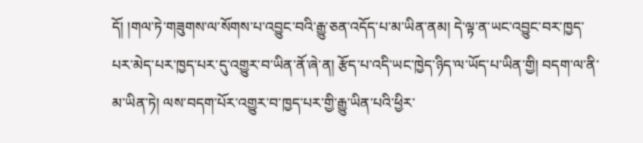དོ། །གལ་ཏེ་གཟུགས་ལ་སོགས་པ་འབྱུང་བའི་རྒྱུ་ཅན་འདོད་པ་མ་ཡིན་ནམ། དེ་ལྟ་ན་ཡང་འབྱུང་བར་ཁྱད་པར་མེད་པར་ཁྱད་པར་དུ་འགྱུར་བ་ཡིན་ནོ་ཞེ་ན། རྩོད་པ་འདི་ཡང་ཁྱེད་ཉིད་ལ་ཡོད་པ་ཡིན་གྱི། བདག་ལ་ནི་མ་ཡིན་ཏེ། ལས་བདག་པོར་འགྱུར་བ་ཁྱད་པར་གྱི་རྒྱུ་ཡིན་པའི་ཕྱིར་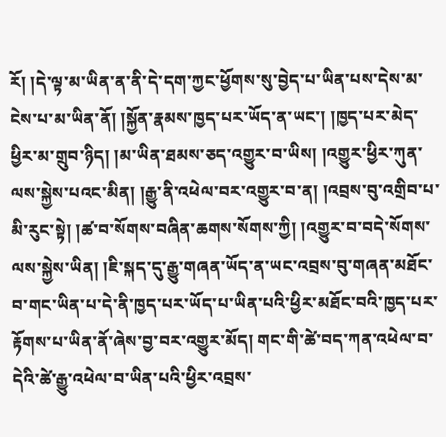རོ། །དེ་ལྟ་མ་ཡིན་ན་ནི་དེ་དག་ཀྱང་ཕྱོགས་སུ་བྱེད་པ་ཡིན་པས་དེས་མ་ངེས་པ་མ་ཡིན་ནོ། །སྐྱོན་རྣམས་ཁྱད་པར་ཡོད་ན་ཡང་། །ཁྱད་པར་མེད་ཕྱིར་མ་གྲུབ་ཉིད། །མ་ཡིན་ཐམས་ཅད་འགྱུར་བ་ཡིས། །འགྱུར་ཕྱིར་ཀུན་ལས་སྐྱེས་པའང་མིན། །རྒྱུ་ནི་འཕེལ་བར་འགྱུར་བ་ན། །འབྲས་བུ་འགྲིབ་པ་མི་རུང་སྟེ། །ཚ་བ་སོགས་བཞིན་ཆགས་སོགས་ཀྱི། །འགྱུར་བ་བདེ་སོགས་ལས་སྐྱེས་ཡིན། །ཇི་སྐད་དུ་རྒྱུ་གཞན་ཡོད་ན་ཡང་འབྲས་བུ་གཞན་མཐོང་བ་གང་ཡིན་པ་དེ་ནི་ཁྱད་པར་ཡོད་པ་ཡིན་པའི་ཕྱིར་མཐོང་བའི་ཁྱད་པར་རྟོགས་པ་ཡིན་ནོ་ཞེས་བྱ་བར་འགྱུར་མོད། གང་གི་ཚེ་བད་ཀན་འཕེལ་བ་དེའི་ཚེ་རྒྱུ་འཕེལ་བ་ཡིན་པའི་ཕྱིར་འབྲས་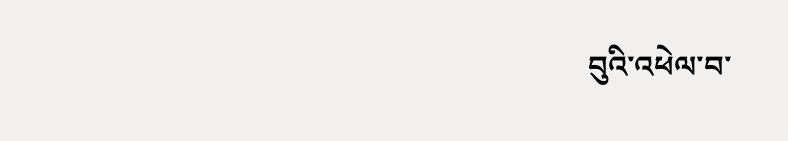བུའི་འཕེལ་བ་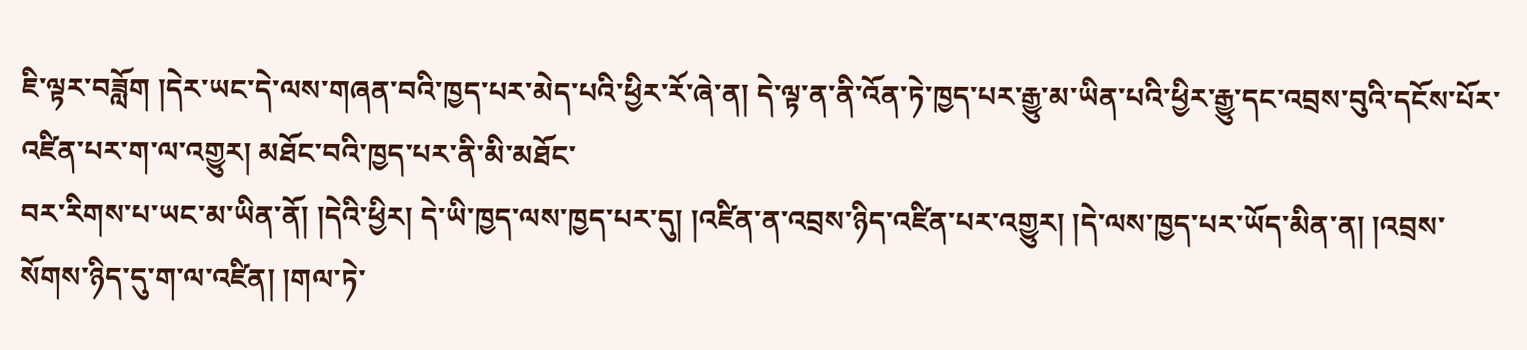ཇི་ལྟར་བཟློག །དེར་ཡང་དེ་ལས་གཞན་བའི་ཁྱད་པར་མེད་པའི་ཕྱིར་རོ་ཞེ་ན། དེ་ལྟ་ན་ནི་འོན་ཏེ་ཁྱད་པར་རྒྱུ་མ་ཡིན་པའི་ཕྱིར་རྒྱུ་དང་འབྲས་བུའི་དངོས་པོར་འཛིན་པར་ག་ལ་འགྱུར། མཐོང་བའི་ཁྱད་པར་ནི་མི་མཐོང་
བར་རིགས་པ་ཡང་མ་ཡིན་ནོ། །དེའི་ཕྱིར། དེ་ཡི་ཁྱད་ལས་ཁྱད་པར་དུ། །འཛིན་ན་འབྲས་ཉིད་འཛིན་པར་འགྱུར། །དེ་ལས་ཁྱད་པར་ཡོད་མིན་ན། །འབྲས་སོགས་ཉིད་དུ་ག་ལ་འཛིན། །གལ་ཏེ་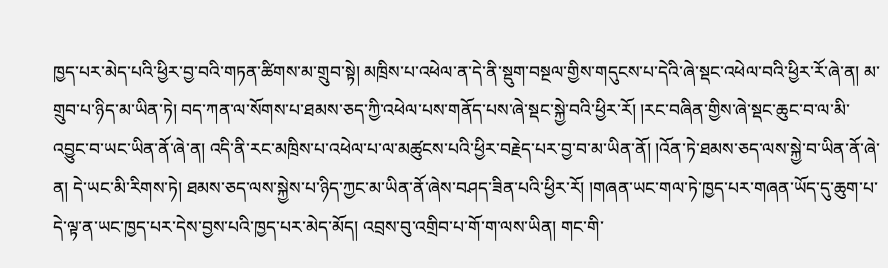ཁྱད་པར་མེད་པའི་ཕྱིར་བྱ་བའི་གཏན་ཚིགས་མ་གྲུབ་སྟེ། མཁྲིས་པ་འཕེལ་ན་དེ་ནི་སྡུག་བསྔལ་གྱིས་གདུངས་པ་དེའི་ཞེ་སྡང་འཕེལ་བའི་ཕྱིར་རོ་ཞེ་ན། མ་གྲུབ་པ་ཉིད་མ་ཡིན་ཏེ། བད་ཀན་ལ་སོགས་པ་ཐམས་ཅད་ཀྱི་འཕེལ་པས་གནོད་པས་ཞེ་སྡང་སྐྱེ་བའི་ཕྱིར་རོ། །རང་བཞིན་གྱིས་ཞེ་སྡང་ཆུང་བ་ལ་མི་འབྱུང་བ་ཡང་ཡིན་ནོ་ཞེ་ན། འདི་ནི་རང་མཁྲིས་པ་འཕེལ་པ་ལ་མཚུངས་པའི་ཕྱིར་བརྗེད་པར་བྱ་བ་མ་ཡིན་ནོ། །འོན་ཏེ་ཐམས་ཅད་ལས་སྐྱེ་བ་ཡིན་ནོ་ཞེ་ན། དེ་ཡང་མི་རིགས་ཏེ། ཐམས་ཅད་ལས་སྐྱེས་པ་ཉིད་ཀྱང་མ་ཡིན་ནོ་ཞེས་བཤད་ཟིན་པའི་ཕྱིར་རོ། །གཞན་ཡང་གལ་ཏེ་ཁྱད་པར་གཞན་ཡོད་དུ་ཆུག་པ་དེ་ལྟ་ན་ཡང་ཁྱད་པར་དེས་བྱས་པའི་ཁྱད་པར་མེད་མོད། འབྲས་བུ་འགྲིབ་པ་གོ་ག་ལས་ཡིན། གང་གི་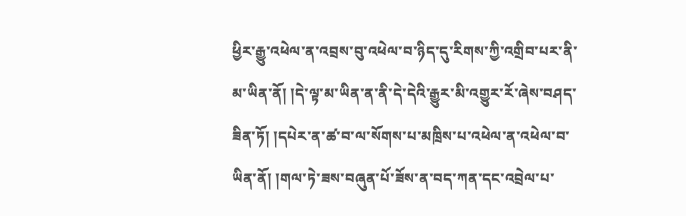ཕྱིར་རྒྱུ་འཕེལ་ན་འབྲས་བུ་འཕེལ་བ་ཉིད་དུ་རིགས་ཀྱི་འགྲིབ་པར་ནི་མ་ཡིན་ནོ། །དེ་ལྟ་མ་ཡིན་ན་ནི་དེ་དེའི་རྒྱུར་མི་འགྱུར་རོ་ཞེས་བཤད་ཟིན་ཏོ། །དཔེར་ན་ཚ་བ་ལ་སོགས་པ་མཁྲིས་པ་འཕེལ་ན་འཕེལ་བ་ཡིན་ནོ། །གལ་ཏེ་ཟས་བཞུན་པོ་ཟོས་ན་བད་ཀན་དང་འབྲེལ་པ་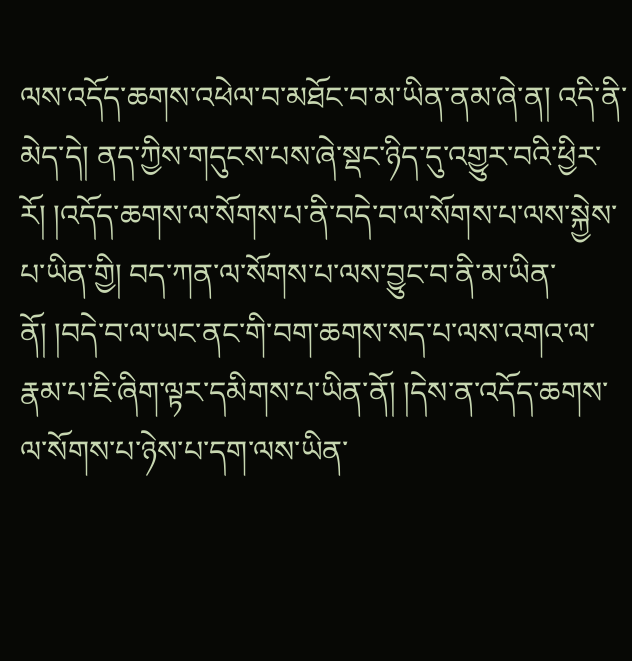ལས་འདོད་ཆགས་འཕེལ་བ་མཐོང་བ་མ་ཡིན་ནམ་ཞེ་ན། འདི་ནི་མེད་དེ། ནད་ཀྱིས་གདུངས་པས་ཞེ་སྡང་ཉིད་དུ་འགྱུར་བའི་ཕྱིར་རོ། །འདོད་ཆགས་ལ་སོགས་པ་ནི་བདེ་བ་ལ་སོགས་པ་ལས་སྐྱེས་པ་ཡིན་གྱི། བད་ཀན་ལ་སོགས་པ་ལས་བྱུང་བ་ནི་མ་ཡིན་ནོ། །བདེ་བ་ལ་ཡང་ནང་གི་བག་ཆགས་སད་པ་ལས་འགའ་ལ་རྣམ་པ་ཇི་ཞིག་ལྟར་དམིགས་པ་ཡིན་ནོ། །དེས་ན་འདོད་ཆགས་ལ་སོགས་པ་ཉེས་པ་དག་ལས་ཡིན་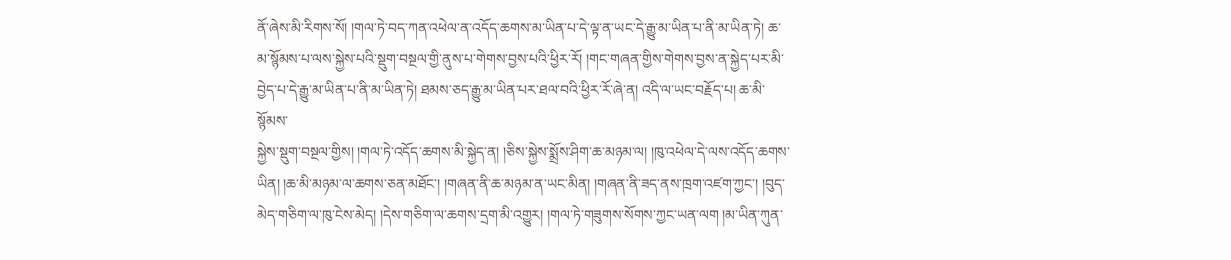ནོ་ཞེས་མི་རིགས་སོ། །གལ་ཏེ་བད་ཀན་འཕེལ་ན་འདོད་ཆགས་མ་ཡིན་པ་དེ་ལྟ་ན་ཡང་དེ་རྒྱུ་མ་ཡིན་པ་ནི་མ་ཡིན་ཏེ། ཆ་མ་སྙོམས་པ་ལས་སྐྱེས་པའི་སྡུག་བསྔལ་གྱི་ནུས་པ་གེགས་བྱས་པའི་ཕྱིར་རོ། །གང་གཞན་གྱིས་གེགས་བྱས་ན་སྐྱེད་པར་མི་བྱེད་པ་དེ་རྒྱུ་མ་ཡིན་པ་ནི་མ་ཡིན་ཏེ། ཐམས་ཅད་རྒྱུ་མ་ཡིན་པར་ཐལ་བའི་ཕྱིར་རོ་ཞེ་ན། འདི་ལ་ཡང་བརྗོད་པ། ཆ་མི་སྙོམས་
སྐྱེས་སྡུག་བསྔལ་གྱིས། །གལ་ཏེ་འདོད་ཆགས་མི་སྐྱེད་ན། །ཅིས་སྐྱེས་སྨྲོས་ཤིག་ཆ་མཉམ་ལ། །ཁུ་འཕེལ་དེ་ལས་འདོད་ཆགས་ཡིན། །ཆ་མི་མཉམ་ལ་ཆགས་ཅན་མཐོང་། །གཞན་ནི་ཆ་མཉམ་ན་ཡང་མིན། །གཞན་ནི་ཟད་ནས་ཁྲག་འཛག་ཀྱང་། །བུད་མེད་གཅིག་ལ་ཁུ་ངེས་མེད། །དེས་གཅིག་ལ་ཆགས་དྲག་མི་འགྱུར། །གལ་ཏེ་གཟུགས་སོགས་ཀྱང་ཡན་ལག །མ་ཡིན་ཀུན་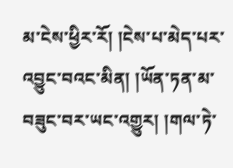མ་ངེས་ཕྱིར་རོ། །ངེས་པ་མེད་པར་འབྱུང་བའང་མིན། །ཡོན་ཏན་མ་བཟུང་བར་ཡང་འགྱུར། །གལ་ཏེ་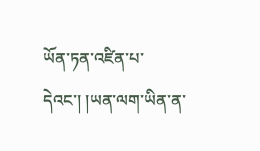ཡོན་ཏན་འཛིན་པ་དེའང་། །ཡན་ལག་ཡིན་ན་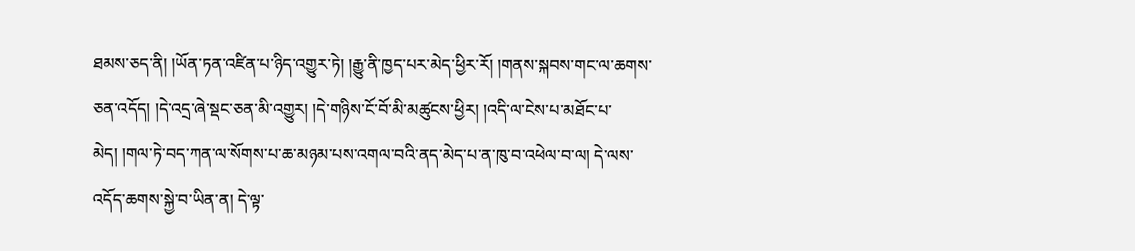ཐམས་ཅད་ནི། །ཡོན་ཏན་འཛིན་པ་ཉིད་འགྱུར་ཏེ། །རྒྱུ་ནི་ཁྱད་པར་མེད་ཕྱིར་རོ། །གནས་སྐབས་གང་ལ་ཆགས་ཅན་འདོད། །དེ་འདྲ་ཞེ་སྡང་ཅན་མི་འགྱུར། །དེ་གཉིས་ངོ་བོ་མི་མཚུངས་ཕྱིར། །འདི་ལ་ངེས་པ་མཐོང་པ་མེད། །གལ་ཏེ་བད་ཀན་ལ་སོགས་པ་ཆ་མཉམ་པས་འགལ་བའི་ནད་མེད་པ་ན་ཁུ་བ་འཕེལ་བ་ལ། དེ་ལས་འདོད་ཆགས་སྐྱེ་བ་ཡིན་ན། དེ་ལྟ་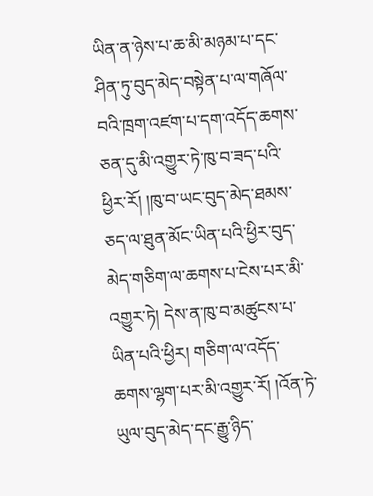ཡིན་ན་ཉེས་པ་ཆ་མི་མཉམ་པ་དང་ཤིན་ཏུ་བུད་མེད་བསྟེན་པ་ལ་གཞོལ་བའི་ཁྲག་འཛག་པ་དག་འདོད་ཆགས་ཅན་དུ་མི་འགྱུར་ཏེ་ཁུ་བ་ཟད་པའི་ཕྱིར་རོ། །ཁུ་བ་ཡང་བུད་མེད་ཐམས་ཅད་ལ་ཐུན་མོང་ཡིན་པའི་ཕྱིར་བུད་མེད་གཅིག་ལ་ཆགས་པ་ངེས་པར་མི་འགྱུར་ཏེ། དེས་ན་ཁུ་བ་མཚུངས་པ་ཡིན་པའི་ཕྱིར། གཅིག་ལ་འདོད་ཆགས་ལྷག་པར་མི་འགྱུར་རོ། །འོན་ཏེ་ཡུལ་བུད་མེད་དང་རྒྱུ་ཉིད་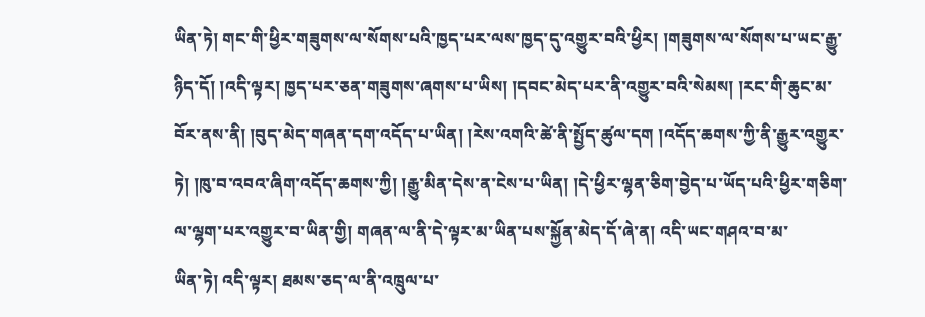ཡིན་ཏེ། གང་གི་ཕྱིར་གཟུགས་ལ་སོགས་པའི་ཁྱད་པར་ལས་ཁྱད་དུ་འགྱུར་བའི་ཕྱིར། །གཟུགས་ལ་སོགས་པ་ཡང་རྒྱུ་ཉིད་དོ། །འདི་ལྟར། ཁྱད་པར་ཅན་གཟུགས་ཞགས་པ་ཡིས། །དབང་མེད་པར་ནི་འགྱུར་བའི་སེམས། །རང་གི་ཆུང་མ་བོར་ནས་ནི། །བུད་མེད་གཞན་དག་འདོད་པ་ཡིན། །རེས་འགའི་ཚེ་ནི་སྤྱོད་ཚུལ་དག །འདོད་ཆགས་ཀྱི་ནི་རྒྱུར་འགྱུར་ཏེ། །ཁུ་བ་འབའ་ཞིག་འདོད་ཆགས་ཀྱི། །རྒྱུ་མིན་དེས་ན་ངེས་པ་ཡིན། །དེ་ཕྱིར་ལྷན་ཅིག་བྱེད་པ་ཡོད་པའི་ཕྱིར་གཅིག་ལ་ལྷག་པར་འགྱུར་བ་ཡིན་གྱི། གཞན་ལ་ནི་དེ་ལྟར་མ་ཡིན་པས་སྐྱོན་མེད་དོ་ཞེ་ན། འདི་ཡང་གཤའ་བ་མ་
ཡིན་ཏེ། འདི་ལྟར། ཐམས་ཅད་ལ་ནི་འཁྲུལ་པ་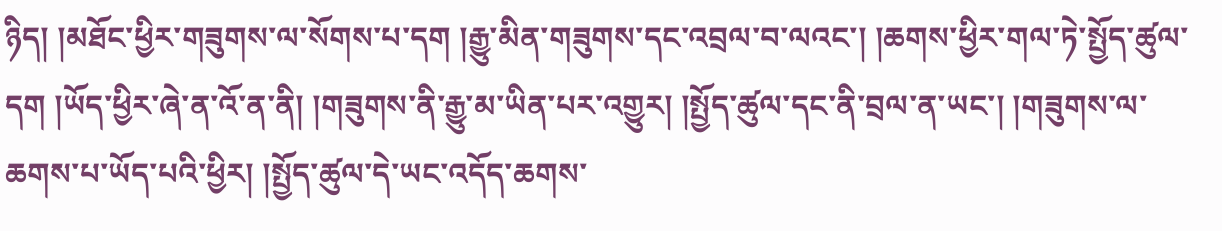ཉིད། །མཐོང་ཕྱིར་གཟུགས་ལ་སོགས་པ་དག །རྒྱུ་མིན་གཟུགས་དང་འབྲལ་བ་ལའང་། །ཆགས་ཕྱིར་གལ་ཏེ་སྤྱོད་ཚུལ་དག །ཡོད་ཕྱིར་ཞེ་ན་འོ་ན་ནི། །གཟུགས་ནི་རྒྱུ་མ་ཡིན་པར་འགྱུར། །སྤྱོད་ཚུལ་དང་ནི་བྲལ་ན་ཡང་། །གཟུགས་ལ་ཆགས་པ་ཡོད་པའི་ཕྱིར། །སྤྱོད་ཚུལ་དེ་ཡང་འདོད་ཆགས་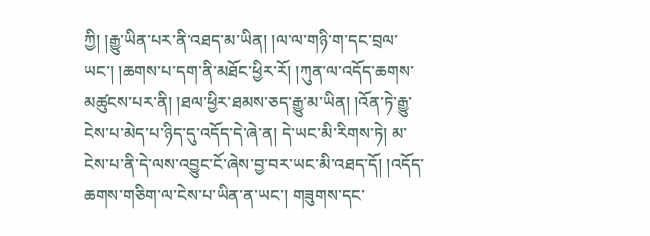ཀྱི། །རྒྱུ་ཡིན་པར་ནི་འཐད་མ་ཡིན། །ལ་ལ་གཉི་ག་དང་བྲལ་ཡང་། །ཆགས་པ་དག་ནི་མཐོང་ཕྱིར་རོ། །ཀུན་ལ་འདོད་ཆགས་མཚུངས་པར་ནི། །ཐལ་ཕྱིར་ཐམས་ཅད་རྒྱུ་མ་ཡིན། །འོན་ཏེ་རྒྱུ་ངེས་པ་མེད་པ་ཉིད་དུ་འདོད་དེ་ཞེ་ན། དེ་ཡང་མི་རིགས་ཏེ། མ་ངེས་པ་ནི་དེ་ལས་འབྱུང་ངོ་ཞེས་བྱ་བར་ཡང་མི་འཐད་དོ། །འདོད་ཆགས་གཅིག་ལ་ངེས་པ་ཡིན་ན་ཡང་། གཟུགས་དང་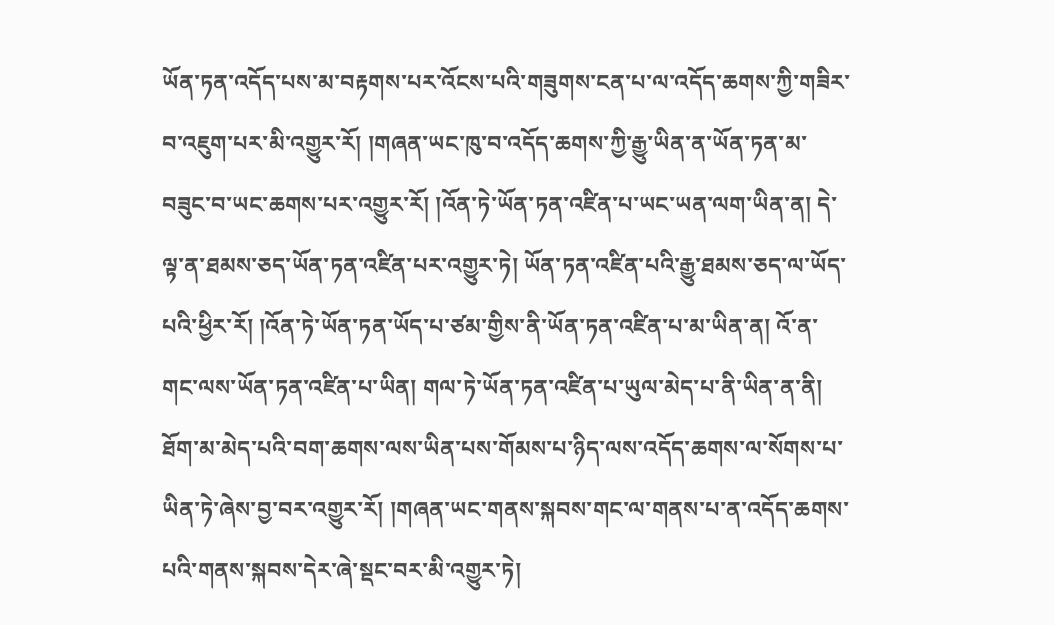ཡོན་ཏན་འདོད་པས་མ་བརྟགས་པར་འོངས་པའི་གཟུགས་ངན་པ་ལ་འདོད་ཆགས་ཀྱི་གཟིར་བ་འཇུག་པར་མི་འགྱུར་རོ། །གཞན་ཡང་ཁུ་བ་འདོད་ཆགས་ཀྱི་རྒྱུ་ཡིན་ན་ཡོན་ཏན་མ་བཟུང་བ་ཡང་ཆགས་པར་འགྱུར་རོ། །འོན་ཏེ་ཡོན་ཏན་འཛིན་པ་ཡང་ཡན་ལག་ཡིན་ན། དེ་ལྟ་ན་ཐམས་ཅད་ཡོན་ཏན་འཛིན་པར་འགྱུར་ཏེ། ཡོན་ཏན་འཛིན་པའི་རྒྱུ་ཐམས་ཅད་ལ་ཡོད་པའི་ཕྱིར་རོ། །འོན་ཏེ་ཡོན་ཏན་ཡོད་པ་ཙམ་གྱིས་ནི་ཡོན་ཏན་འཛིན་པ་མ་ཡིན་ན། འོ་ན་གང་ལས་ཡོན་ཏན་འཛིན་པ་ཡིན། གལ་ཏེ་ཡོན་ཏན་འཛིན་པ་ཡུལ་མེད་པ་ནི་ཡིན་ན་ནི། ཐོག་མ་མེད་པའི་བག་ཆགས་ལས་ཡིན་པས་གོམས་པ་ཉིད་ལས་འདོད་ཆགས་ལ་སོགས་པ་ཡིན་ཏེ་ཞེས་བྱ་བར་འགྱུར་རོ། །གཞན་ཡང་གནས་སྐབས་གང་ལ་གནས་པ་ན་འདོད་ཆགས་པའི་གནས་སྐབས་དེར་ཞེ་སྡང་བར་མི་འགྱུར་ཏེ།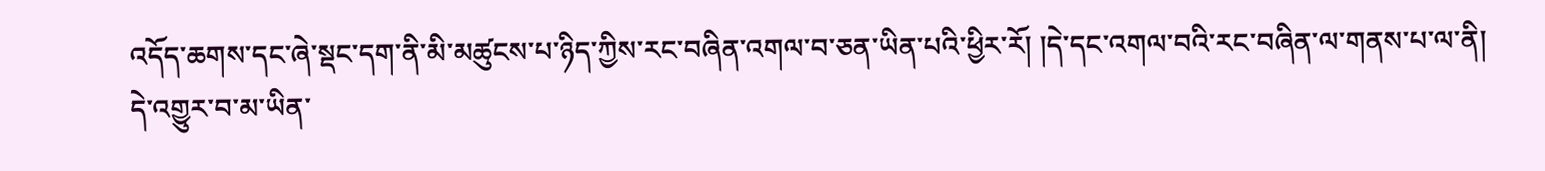འདོད་ཆགས་དང་ཞེ་སྡང་དག་ནི་མི་མཚུངས་པ་ཉིད་ཀྱིས་རང་བཞིན་འགལ་བ་ཅན་ཡིན་པའི་ཕྱིར་རོ། །དེ་དང་འགལ་བའི་རང་བཞིན་ལ་གནས་པ་ལ་ནི། དེ་འགྱུར་བ་མ་ཡིན་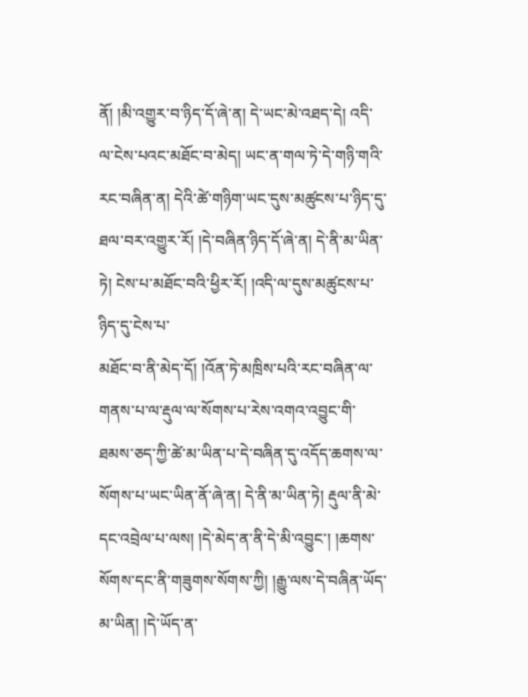ནོ། །མི་འགྱུར་བ་ཉིད་དོ་ཞེ་ན། དེ་ཡང་མེ་འཐད་དེ། འདི་ལ་ངེས་པའང་མཐོང་བ་མེད། ཡང་ན་གལ་ཏེ་དེ་གཉི་གའི་རང་བཞིན་ན། དེའི་ཚེ་གཉིག་ཡང་དུས་མཚུངས་པ་ཉིད་དུ་ཐལ་བར་འགྱུར་རོ། །དེ་བཞིན་ཉིད་དོ་ཞེ་ན། དེ་ནི་མ་ཡིན་ཏེ། ངེས་པ་མཐོང་བའི་ཕྱིར་རོ། །འདི་ལ་དུས་མཚུངས་པ་ཉིད་དུ་ངེས་པ་
མཐོང་བ་ནི་མེད་དོ། །འོན་ཏེ་མཁྲིས་པའི་རང་བཞིན་ལ་གནས་པ་ལ་རྡུལ་ལ་སོགས་པ་རེས་འགའ་འབྱུང་གི་ཐམས་ཅད་ཀྱི་ཚེ་མ་ཡིན་པ་དེ་བཞིན་དུ་འདོད་ཆགས་ལ་སོགས་པ་ཡང་ཡིན་ནོ་ཞེ་ན། དེ་ནི་མ་ཡིན་ཏེ། རྡུལ་ནི་མེ་དང་འབྲེལ་པ་ལས། །དེ་མེད་ན་ནི་དེ་མི་འབྱུང་། །ཆགས་སོགས་དང་ནི་གཟུགས་སོགས་ཀྱི། །རྒྱུ་ལས་དེ་བཞིན་ཡོད་མ་ཡིན། །དེ་ཡོད་ན་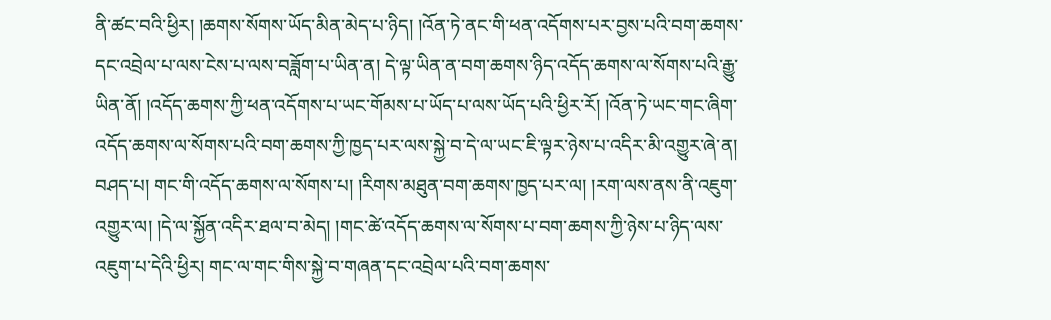ནི་ཚང་བའི་ཕྱིར། །ཆགས་སོགས་ཡོད་མིན་མེད་པ་ཉིད། །འོན་ཏེ་ནང་གི་ཕན་འདོགས་པར་བྱས་པའི་བག་ཆགས་དང་འབྲེལ་པ་ལས་ངེས་པ་ལས་བཟློག་པ་ཡིན་ན། དེ་ལྟ་ཡིན་ན་བག་ཆགས་ཉིད་འདོད་ཆགས་ལ་སོགས་པའི་རྒྱུ་ཡིན་ནོ། །འདོད་ཆགས་ཀྱི་ཕན་འདོགས་པ་ཡང་གོམས་པ་ཡོད་པ་ལས་ཡོད་པའི་ཕྱིར་རོ། །འོན་ཏེ་ཡང་གང་ཞིག་འདོད་ཆགས་ལ་སོགས་པའི་བག་ཆགས་ཀྱི་ཁྱད་པར་ལས་སྐྱེ་བ་དེ་ལ་ཡང་ཇི་ལྟར་ཉེས་པ་འདིར་མི་འགྱུར་ཞེ་ན། བཤད་པ། གང་གི་འདོད་ཆགས་ལ་སོགས་པ། །རིགས་མཐུན་བག་ཆགས་ཁྱད་པར་ལ། །རག་ལས་ནས་ནི་འཇུག་འགྱུར་ལ། །དེ་ལ་སྐྱོན་འདིར་ཐལ་བ་མེད། །གང་ཚེ་འདོད་ཆགས་ལ་སོགས་པ་བག་ཆགས་ཀྱི་ཉེས་པ་ཉིད་ལས་འཇུག་པ་དེའི་ཕྱིར། གང་ལ་གང་གིས་སྐྱེ་བ་གཞན་དང་འབྲེལ་པའི་བག་ཆགས་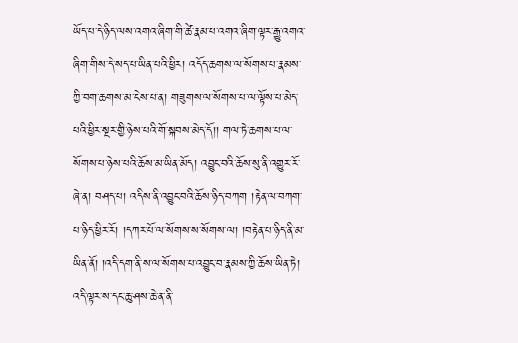ཡོད་པ་དེ་ཉིད་ལས་འགའ་ཞིག་གི་ཚེ་རྣམ་པ་འགའ་ཞིག་ལྟར་རྒྱུ་འགའ་ཞིག་གིས་དེ་སད་པ་ཡིན་པའི་ཕྱིར། འདོད་ཆགས་ལ་སོགས་པ་རྣམས་ཀྱི་བག་ཆགས་མ་ངེས་པ་ན། གཟུགས་ལ་སོགས་པ་ལ་ལྟོས་པ་མེད་པའི་ཕྱིར་སྔར་གྱི་ཉེས་པའི་གོ་སྐབས་མེད་དོ།། གལ་ཏེ་ཆགས་པ་ལ་སོགས་པ་ཉེས་པའི་ཆོས་མ་ཡིན་མོད། འབྱུང་བའི་ཆོས་སུ་ནི་འགྱུར་རོ་ཞེ་ན། བཤད་པ། འདིས་ནི་འབྱུང་བའི་ཆོས་ཉིད་བཀག །རྟེན་ལ་བཀག་པ་ཉིད་ཕྱིར་རོ། །དཀར་པོ་ལ་སོགས་ས་སོགས་ལ། །བརྟེན་པ་ཉིད་ནི་མ་ཡིན་ནོ། །འདི་དག་ནི་ས་ལ་སོགས་པ་འབྱུང་བ་རྣམས་ཀྱི་ཆོས་ཡིན་ཏེ། འདི་ལྟར་ས་དང་ཆུ་ཤས་ཆེ་ན་ནི་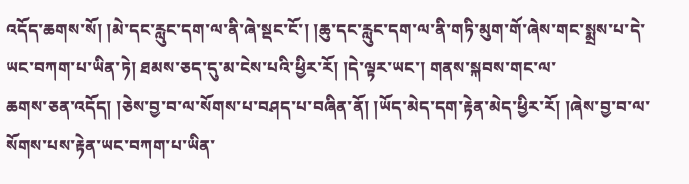འདོད་ཆགས་སོ། །མེ་དང་རླུང་དག་ལ་ནི་ཞེ་སྡང་ངོ་། །ཆུ་དང་རླུང་དག་ལ་ནི་གཏི་མུག་གོ་ཞེས་གང་སྨྲས་པ་དེ་ཡང་བཀག་པ་ཡིན་ཏེ། ཐམས་ཅད་དུ་མ་ངེས་པའི་ཕྱིར་རོ། །དེ་ལྟར་ཡང་། གནས་སྐབས་གང་ལ་
ཆགས་ཅན་འདོད། །ཅེས་བྱ་བ་ལ་སོགས་པ་བཤད་པ་བཞིན་ནོ། །ཡོད་མེད་དག་རྟེན་མེད་ཕྱིར་རོ། །ཞེས་བྱ་བ་ལ་སོགས་པས་རྟེན་ཡང་བཀག་པ་ཡིན་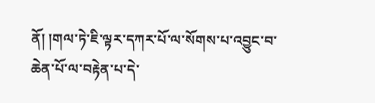ནོ། །གལ་ཏེ་ཇི་ལྟར་དཀར་པོ་ལ་སོགས་པ་འབྱུང་བ་ཆེན་པོ་ལ་བརྟེན་པ་དེ་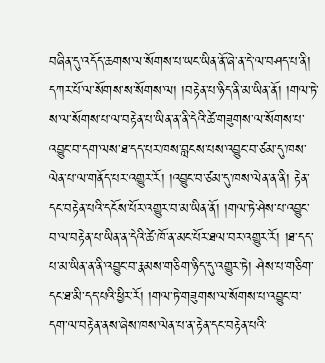བཞིན་དུ་འདོད་ཆགས་ལ་སོགས་པ་ཡང་ཡིན་ནོ་ཞེ་ན་དེ་ལ་བཤད་པ་ནི། དཀར་པོ་ལ་སོགས་ས་སོགས་ལ། །བརྟེན་པ་ཉིད་ནི་མ་ཡིན་ནོ། །གལ་ཏེ་ས་ལ་སོགས་པ་ལ་བརྟེན་པ་ཡིན་ན་ནི་དེའི་ཚེ་གཟུགས་ལ་སོགས་པ་འབྱུང་བ་དག་ལས་ཐ་དད་པར་ཁས་བླངས་པས་འབྱུང་བ་ཙམ་དུ་ཁས་ལེན་པ་ལ་གནོད་པར་འགྱུར་རོ། །འབྱུང་བ་ཙམ་དུ་ཁས་ལེན་ན་ནི། རྟེན་དང་བརྟེན་པའི་དངོས་པོར་འགྱུར་བ་མ་ཡིན་ནོ། །གལ་ཏེ་ཤེས་པ་འབྱུང་བ་ལ་བརྟེན་པ་ཡིན་ན་དེའི་ཚེ་ཁོ་ན་མང་པོར་ཐལ་བར་འགྱུར་རོ། །ཐ་དད་པ་མ་ཡིན་ན་ནི་འབྱུང་བ་རྣམས་གཅིག་ཉིད་དུ་འགྱུར་ཏེ། ཤེས་པ་གཅིག་དང་ཐ་མི་དད་པའི་ཕྱིར་རོ། །གལ་ཏེ་གཟུགས་ལ་སོགས་པ་འབྱུང་བ་དག་ལ་བརྟེན་ནས་ཞེས་ཁས་ལེན་པ་ན་རྟེན་དང་བརྟེན་པའི་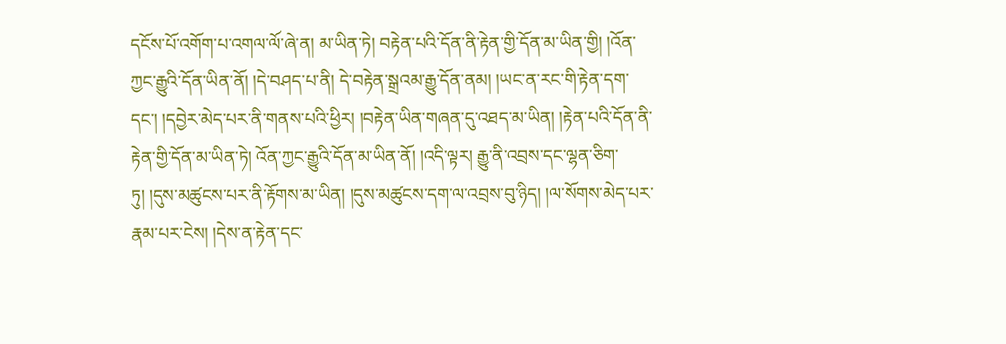དངོས་པོ་འགོག་པ་འགལ་ལོ་ཞེ་ན། མ་ཡིན་ཏེ། བརྟེན་པའི་དོན་ནི་རྟེན་གྱི་དོན་མ་ཡིན་གྱི། །འོན་ཀྱང་རྒྱུའི་དོན་ཡིན་ནོ། །དེ་བཤད་པ་ནི། དེ་བརྟེན་སྒྲའམ་རྒྱུ་དོན་ནམ། །ཡང་ན་རང་གི་རྟེན་དག་དང་། །དབྱེར་མེད་པར་ནི་གནས་པའི་ཕྱིར། །བརྟེན་ཡིན་གཞན་དུ་འཐད་མ་ཡིན། །རྟེན་པའི་དོན་ནི་རྟེན་གྱི་དོན་མ་ཡིན་ཏེ། འོན་ཀྱང་རྒྱུའི་དོན་མ་ཡིན་ནོ། །འདི་ལྟར། རྒྱུ་ནི་འབྲས་དང་ལྷན་ཅིག་ཏུ། །དུས་མཚུངས་པར་ནི་རྟོགས་མ་ཡིན། །དུས་མཚུངས་དག་ལ་འབྲས་བུ་ཉིད། །ལ་སོགས་མེད་པར་རྣམ་པར་ངེས། །དེས་ན་རྟེན་དང་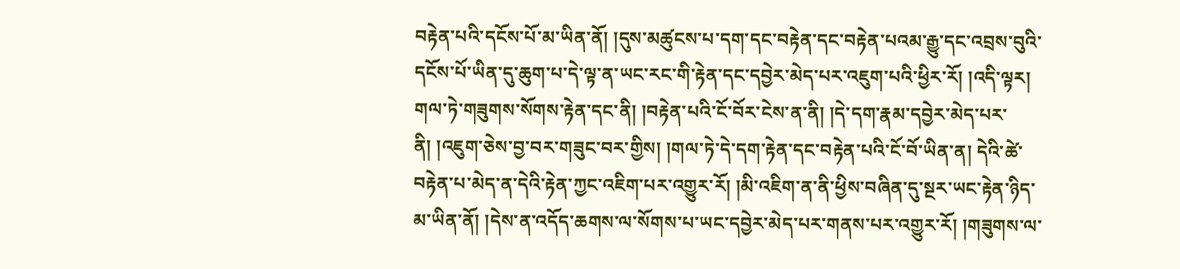བརྟེན་པའི་དངོས་པོ་མ་ཡིན་ནོ། །དུས་མཚུངས་པ་དག་དང་བརྟེན་དང་བརྟེན་པའམ་རྒྱུ་དང་འབྲས་བུའི་དངོས་པོ་ཡིན་དུ་ཆུག་པ་དེ་ལྟ་ན་ཡང་རང་གི་རྟེན་དང་དབྱེར་མེད་པར་འཇུག་པའི་ཕྱིར་རོ། །འདི་ལྟར། གལ་ཏེ་གཟུགས་སོགས་རྟེན་དང་ནི། །བརྟེན་པའི་ངོ་བོར་ངེས་ན་ནི། །དེ་དག་རྣམ་དབྱེར་མེད་པར་ནི། །འཇུག་ཅེས་བྱ་བར་གཟུང་བར་གྱིས། །གལ་ཏེ་དེ་དག་རྟེན་དང་བརྟེན་པའི་ངོ་བོ་ཡིན་ན། དེའི་ཚེ་བརྟེན་པ་མེད་ན་དེའི་རྟེན་ཀྱང་འཇིག་པར་འགྱུར་རོ། །མི་འཇིག་ན་ནི་ཕྱིས་བཞིན་དུ་སྔར་ཡང་རྟེན་ཉིད་
མ་ཡིན་ནོ། །དེས་ན་འདོད་ཆགས་ལ་སོགས་པ་ཡང་དབྱེར་མེད་པར་གནས་པར་འགྱུར་རོ། །གཟུགས་ལ་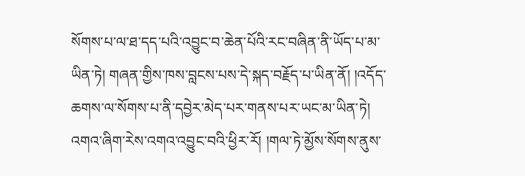སོགས་པ་ལ་ཐ་དད་པའི་འབྱུང་བ་ཆེན་པོའི་རང་བཞིན་ནི་ཡོད་པ་མ་ཡིན་ཏེ། གཞན་གྱིས་ཁས་བླངས་པས་དེ་སྐད་བརྗོད་པ་ཡིན་ནོ། །འདོད་ཆགས་ལ་སོགས་པ་ནི་དབྱེར་མེད་པར་གནས་པར་ཡང་མ་ཡིན་ཏེ། འགའ་ཞིག་རེས་འགའ་འབྱུང་བའི་ཕྱིར་རོ། །གལ་ཏེ་མྱོས་སོགས་ནུས་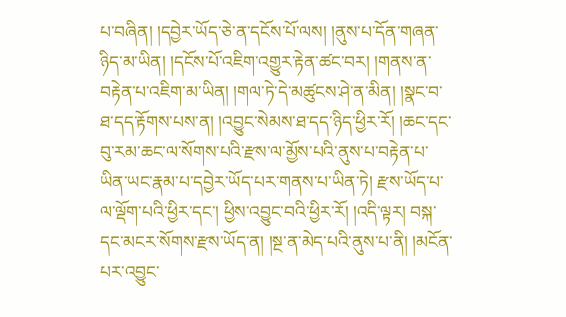པ་བཞིན། །དབྱེར་ཡོད་ཅེ་ན་དངོས་པོ་ལས། །ནུས་པ་དོན་གཞན་ཉིད་མ་ཡིན། །དངོས་པོ་འཇིག་འགྱུར་རྟེན་ཚང་བར། །གནས་ན་བརྟེན་པ་འཇིག་མ་ཡིན། །གལ་ཏེ་དེ་མཚུངས་ཤེ་ན་མིན། །སྣང་བ་ཐ་དད་རྟོགས་པས་ན། །འབྱུང་སེམས་ཐ་དད་ཉིད་ཕྱིར་རོ། །ཆང་དང་བུ་རམ་ཆང་ལ་སོགས་པའི་རྫས་ལ་མྱོས་པའི་ནུས་པ་བརྟེན་པ་ཡིན་ཡང་རྣམ་པ་དབྱེར་ཡོད་པར་གནས་པ་ཡིན་ཏེ། རྫས་ཡོད་པ་ལ་ལྡོག་པའི་ཕྱིར་དང་། ཕྱིས་འབྱུང་བའི་ཕྱིར་རོ། །འདི་ལྟར། བསྐ་དང་མངར་སོགས་རྫས་ཡོད་ན། །སྔ་ན་མེད་པའི་ནུས་པ་ནི། །མངོན་པར་འབྱུང་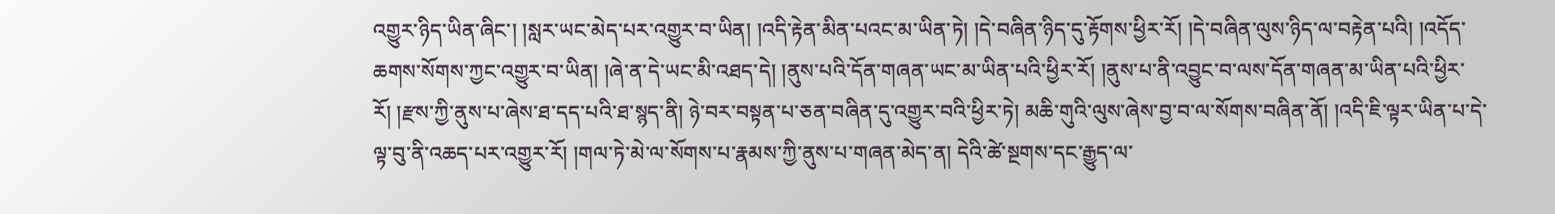འགྱུར་ཉིད་ཡིན་ཞིང་། །སླར་ཡང་མེད་པར་འགྱུར་བ་ཡིན། །འདི་རྟེན་མིན་པའང་མ་ཡིན་ཏེ། །དེ་བཞིན་ཉིད་དུ་རྟོགས་ཕྱིར་རོ། །དེ་བཞིན་ལུས་ཉིད་ལ་བརྟེན་པའི། །འདོད་ཆགས་སོགས་ཀྱང་འགྱུར་བ་ཡིན། །ཞེ་ན་དེ་ཡང་མི་འཐད་དེ། །ནུས་པའི་དོན་གཞན་ཡང་མ་ཡིན་པའི་ཕྱིར་རོ། །ནུས་པ་ནི་འབྱུང་བ་ལས་དོན་གཞན་མ་ཡིན་པའི་ཕྱིར་རོ། །རྫས་ཀྱི་ནུས་པ་ཞེས་ཐ་དད་པའི་ཐ་སྙད་ནི། ཉེ་བར་བསྟན་པ་ཅན་བཞིན་དུ་འགྱུར་བའི་ཕྱིར་ཏེ། མཆི་གུའི་ལུས་ཞེས་བྱ་བ་ལ་སོགས་བཞིན་ནོ། །འདི་ཇི་ལྟར་ཡིན་པ་དེ་ལྟ་བུ་ནི་འཆད་པར་འགྱུར་རོ། །གལ་ཏེ་མེ་ལ་སོགས་པ་རྣམས་ཀྱི་ནུས་པ་གཞན་མེད་ན། དེའི་ཚེ་སྔགས་དང་རྒྱུད་ལ་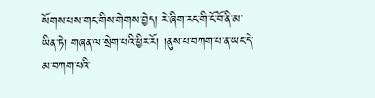སོགས་པས་གང་གིས་གེགས་བྱེད། རེ་ཞིག་རང་གི་ངོ་བོ་ནི་མ་ཡིན་ཏེ། གཞན་ལ་སྲེག་པའི་ཕྱིར་རོ། །ནུས་པ་བཀག་པ་ན་ཡང་དེ་མ་བཀག་པའི་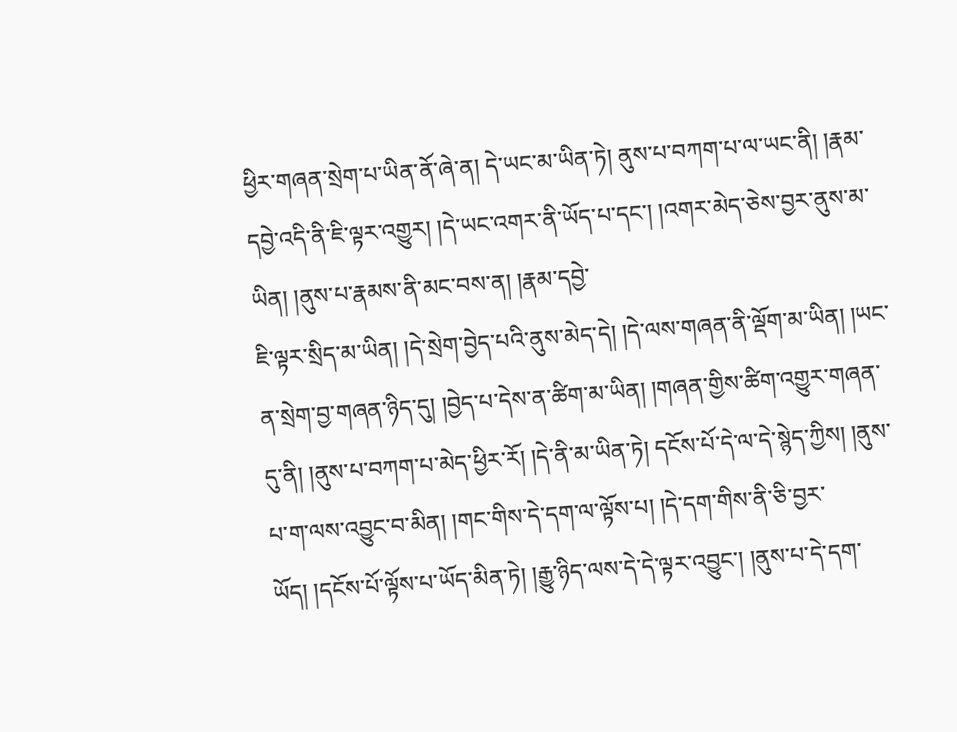ཕྱིར་གཞན་སྲེག་པ་ཡིན་ནོ་ཞེ་ན། དེ་ཡང་མ་ཡིན་ཏེ། ནུས་པ་བཀག་པ་ལ་ཡང་ནི། །རྣམ་དབྱེ་འདི་ནི་ཇི་ལྟར་འགྱུར། །དེ་ཡང་འགར་ནི་ཡོད་པ་དང་། །འགར་མེད་ཅེས་བྱར་ནུས་མ་ཡིན། །ནུས་པ་རྣམས་ནི་མང་བས་ན། །རྣམ་དབྱེ་
ཇི་ལྟར་སྲིད་མ་ཡིན། །དེ་སྲེག་བྱེད་པའི་ནུས་མེད་དེ། །དེ་ལས་གཞན་ནི་ལྡོག་མ་ཡིན། །ཡང་ན་སྲེག་བྱ་གཞན་ཉིད་དུ། །བྱེད་པ་དེས་ན་ཚིག་མ་ཡིན། །གཞན་གྱིས་ཚིག་འགྱུར་གཞན་དུ་ནི། །ནུས་པ་བཀག་པ་མེད་ཕྱིར་རོ། །དེ་ནི་མ་ཡིན་ཏེ། དངོས་པོ་དེ་ལ་དེ་སྙེད་ཀྱིས། །ནུས་པ་ག་ལས་འབྱུང་བ་མིན། །གང་གིས་དེ་དག་ལ་ལྟོས་པ། །དེ་དག་གིས་ནི་ཅི་བྱར་ཡོད། །དངོས་པོ་ལྟོས་པ་ཡོད་མིན་ཏེ། །རྒྱུ་ཉིད་ལས་དེ་དེ་ལྟར་འབྱུང་། །ནུས་པ་དེ་དག་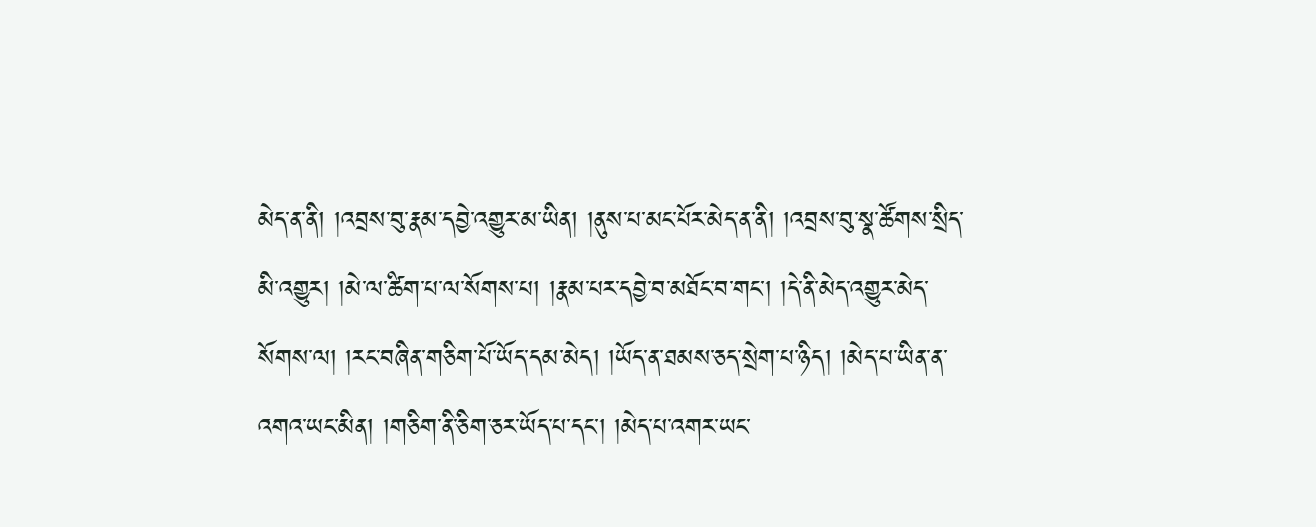མེད་ན་ནི། །འབྲས་བུ་རྣམ་དབྱེ་འགྱུར་མ་ཡིན། །ནུས་པ་མང་པོར་མེད་ན་ནི། །འབྲས་བུ་སྣ་ཚོགས་སྲིད་མི་འགྱུར། །མེ་ལ་ཚིག་པ་ལ་སོགས་པ། །རྣམ་པར་དབྱེ་བ་མཐོང་བ་གང་། །དེ་ནི་མེད་འགྱུར་མེད་སོགས་ལ། །རང་བཞིན་གཅིག་པོ་ཡོད་དམ་མེད། །ཡོད་ན་ཐམས་ཅད་སྲེག་པ་ཉིད། །མེད་པ་ཡིན་ན་འགའ་ཡང་མིན། །གཅིག་ནི་ཅིག་ཅར་ཡོད་པ་དང་། །མེད་པ་འགར་ཡང་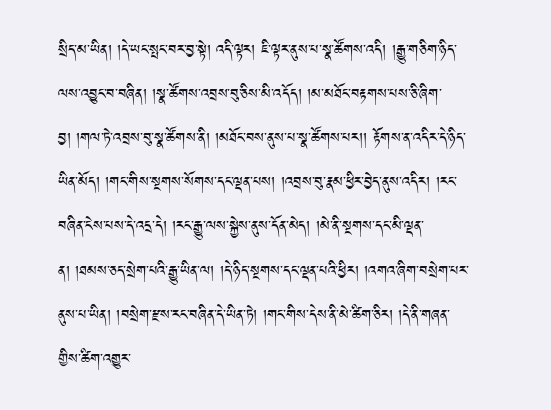སྲིད་མ་ཡིན། །དེ་ཡང་སྤང་བར་བྱ་སྟེ། འདི་ལྟར། ཇི་ལྟར་ནུས་པ་སྣ་ཚོགས་འདི། །རྒྱུ་གཅིག་ཉིད་ལས་འབྱུང་བ་བཞིན། །སྣ་ཚོགས་འབྲས་བུ་ཅིས་མི་འདོད། །མ་མཐོང་བརྟགས་པས་ཅི་ཞིག་བྱ། །གལ་ཏེ་འབྲས་བུ་སྣ་ཚོགས་ནི། །མཐོང་བས་ནུས་པ་སྣ་ཚོགས་པར།། རྟོགས་ན་འདིར་དེ་ཉིད་ཡིན་མོད། །གང་གིས་སྔགས་སོགས་དང་ལྡན་པས། །འབྲས་བུ་རྣམ་ཕྱིར་བྱེད་ནུས་འདིར། །རང་བཞིན་ངེས་པས་དེ་འདྲ་དེ། །རང་རྒྱུ་ལས་སྐྱེས་ནུས་དོན་མེད། །མེ་ནི་སྔགས་དང་མི་ལྡན་ན། །ཐམས་ཅད་སྲེག་པའི་རྒྱུ་ཡིན་ལ། །དེ་ཉིད་སྔགས་དང་ལྡན་པའི་ཕྱིར། །འགའ་ཞིག་བསྲེག་པར་ནུས་པ་ཡིན། །བསྲེག་རྫས་རང་བཞིན་དེ་ཡིན་ཏེ། །གང་གིས་དེས་ནི་མེ་ཚིག་ཅིར། །དེ་ནི་གཞན་གྱིས་ཚིག་འགྱུར་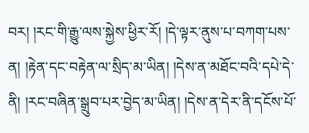བར། །རང་གི་རྒྱུ་ལས་སྐྱེས་ཕྱིར་རོ། །དེ་ལྟར་ནུས་པ་བཀག་པས་ན། །རྟེན་དང་བརྟེན་ལ་སྲིད་མ་ཡིན། །དེས་ན་མཐོང་བའི་དཔེ་དེ་ནི། །རང་བཞིན་སྒྲུབ་པར་བྱེད་མ་ཡིན། །དེས་ན་དེར་ནི་དངོས་པོ་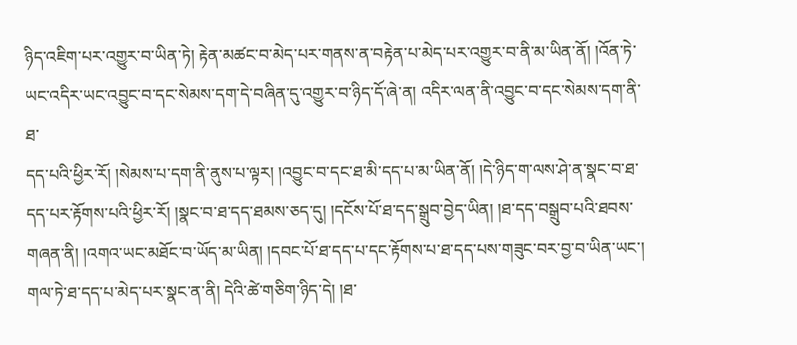ཉིད་འཇིག་པར་འགྱུར་བ་ཡིན་ཏེ། རྟེན་མཚང་བ་མེད་པར་གནས་ན་བརྟེན་པ་མེད་པར་འགྱུར་བ་ནི་མ་ཡིན་ནོ། །འོན་ཏེ་ཡང་འདིར་ཡང་འབྱུང་བ་དང་སེམས་དག་དེ་བཞིན་དུ་འགྱུར་བ་ཉིད་དོ་ཞེ་ན། འདིར་ལན་ནི་འབྱུང་བ་དང་སེམས་དག་ནི་ཐ་
དད་པའི་ཕྱིར་རོ། །སེམས་པ་དག་ནི་ནུས་པ་ལྟར། །འབྱུང་བ་དང་ཐ་མི་དད་པ་མ་ཡིན་ནོ། །དེ་ཉིད་ག་ལས་ཤེ་ན་སྣང་བ་ཐ་དད་པར་རྟོགས་པའི་ཕྱིར་རོ། །སྣང་བ་ཐ་དད་ཐམས་ཅད་དུ། །དངོས་པོ་ཐ་དད་སྒྲུབ་བྱེད་ཡིན། །ཐ་དད་བསྒྲུབ་པའི་ཐབས་གཞན་ནི། །འགའ་ཡང་མཐོང་བ་ཡོད་མ་ཡིན། །དབང་པོ་ཐ་དད་པ་དང་རྟོགས་པ་ཐ་དད་པས་གཟུང་བར་བྱ་བ་ཡིན་ཡང་། གལ་ཏེ་ཐ་དད་པ་མེད་པར་སྣང་ན་ནི། དེའི་ཚེ་གཅིག་ཉིད་དེ། །ཐ་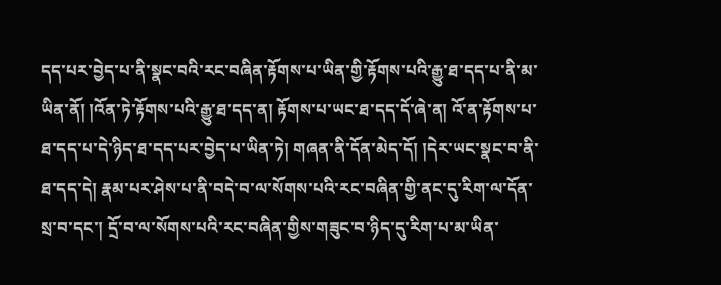དད་པར་བྱེད་པ་ནི་སྣང་བའི་རང་བཞིན་རྟོགས་པ་ཡིན་གྱི་རྟོགས་པའི་རྒྱུ་ཐ་དད་པ་ནི་མ་ཡིན་ནོ། །འོན་ཏེ་རྟོགས་པའི་རྒྱུ་ཐ་དད་ན། རྟོགས་པ་ཡང་ཐ་དད་དོ་ཞེ་ན། འོ་ན་རྟོགས་པ་ཐ་དད་པ་དེ་ཉིད་ཐ་དད་པར་བྱེད་པ་ཡིན་ཏེ། གཞན་ནི་དོན་མེད་དོ། །དེར་ཡང་སྣང་བ་ནི་ཐ་དད་དེ། རྣམ་པར་ཤེས་པ་ནི་བདེ་བ་ལ་སོགས་པའི་རང་བཞིན་གྱི་ནང་དུ་རིག་ལ་དོན་སྲ་བ་དང་། དྲོ་བ་ལ་སོགས་པའི་རང་བཞིན་གྱིས་གཟུང་བ་ཉིད་དུ་རིག་པ་མ་ཡིན་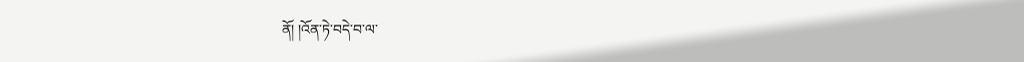ནོ། །འོན་ཏེ་བདེ་བ་ལ་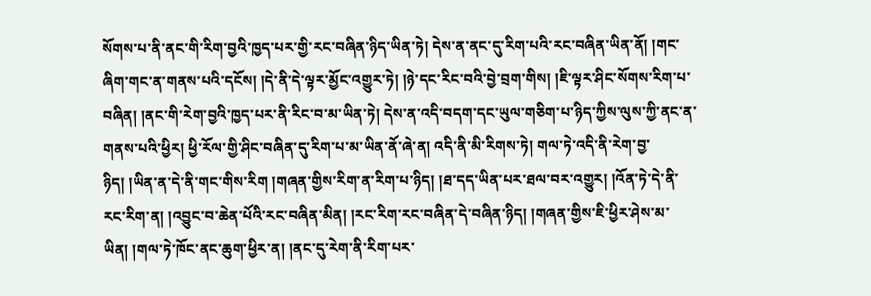སོགས་པ་ནི་ནང་གི་རིག་བྱའི་ཁྱད་པར་གྱི་རང་བཞིན་ཉིད་ཡིན་ཏེ། དེས་ན་ནང་དུ་རིག་པའི་རང་བཞིན་ཡིན་ནོ། །གང་ཞིག་གང་ན་གནས་པའི་དངོས། །དེ་ནི་དེ་ལྟར་མྱོང་འགྱུར་ཏེ། །ཉེ་དང་རིང་བའི་བྱེ་བྲག་གིས། །ཇི་ལྟར་ཤིང་སོགས་རིག་པ་བཞིན། །ནང་གི་རེག་བྱའི་ཁྱད་པར་ནི་རིང་བ་མ་ཡིན་ཏེ། དེས་ན་འདི་བདག་དང་ཡུལ་གཅིག་པ་ཉིད་ཀྱིས་ལུས་ཀྱི་ནང་ན་གནས་པའི་ཕྱིར། ཕྱི་རོལ་གྱི་ཤིང་བཞིན་དུ་རིག་པ་མ་ཡིན་ནོ་ཞེ་ན། འདི་ནི་མི་རིགས་ཏེ། གལ་ཏེ་འདི་ནི་རེག་བྱ་ཉིད། །ཡིན་ན་དེ་ནི་གང་གིས་རིག །གཞན་གྱིས་རིག་ན་རིག་པ་ཉིད། །ཐ་དད་ཡིན་པར་ཐལ་བར་འགྱུར། །འོན་ཏེ་དེ་ནི་རང་རིག་ན། །འབྱུང་བ་ཆེན་པོའི་རང་བཞིན་མིན། །རང་རིག་རང་བཞིན་དེ་བཞིན་ཉིད། །གཞན་གྱིས་ཇི་ཕྱིར་ཤེས་མ་ཡིན། །གལ་ཏེ་ཁོང་ནང་ཆུག་ཕྱིར་ན། །ནང་དུ་རེག་ནི་རིག་པར་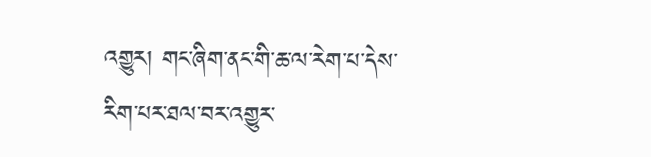འགྱུར། གང་ཞིག་ནང་གི་ཆ་ལ་རེག་པ་དེས་རིག་པར་ཐལ་བར་འགྱུར་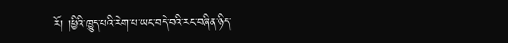རོ། །ཕྱིའི་ཁྱུད་པའི་རེག་པ་ཡང་བདེ་བའི་རང་བཞིན་ཉིད་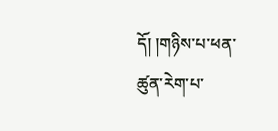དོ། །གཉིས་པ་ཕན་ཚུན་རེག་པ་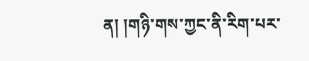ན། །གཉི་གས་ཀྱང་ནི་རིག་པར་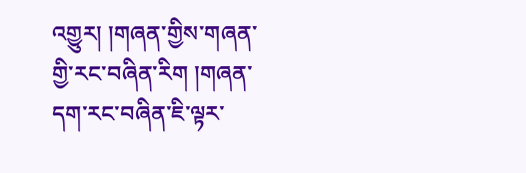འགྱུར། །གཞན་གྱིས་གཞན་གྱི་རང་བཞིན་རིག །གཞན་དག་རང་བཞིན་ཇི་ལྟར་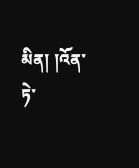མིན། །འོན་ཏེ་